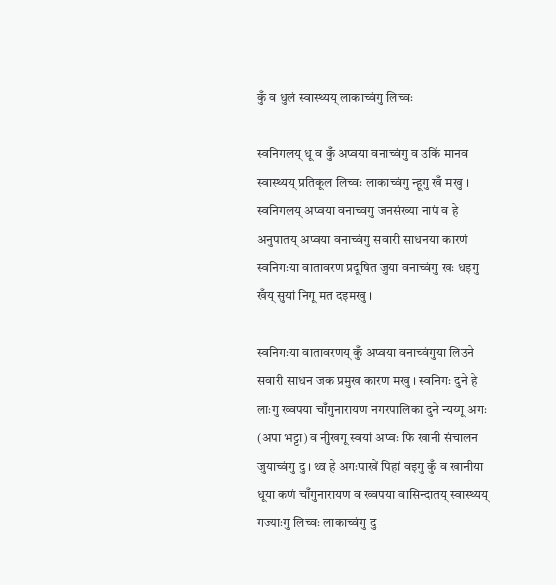कुँ व धुलं स्वास्थ्यय् लाकाच्वंगु लिच्वः

स्वनिगलय् धू व कुँ अप्वया वनाच्वंगु व उकिं मानव स्वास्थ्यय् प्रतिकूल लिच्वः लाकाच्वंगु न्हूगु खँ मखु । स्वनिगलय् अप्वया वनाच्वगु जनसंख्या नापं व हे अनुपातय् अप्वया वनाच्वंगु सवारी साधनया कारणं स्वनिगःया वातावरण प्रदूषित जुया वनाच्वंगु खः धइगु खँय् सुयां निगू मत दइमखु ।

स्वनिगःया वातावरणय् कुँ अप्वया वनाच्वंगुया लिउने सवारी साधन जक प्रमुख कारण मखु । स्वनिगः दुने हे लाःगु ख्वपया चाँगुनारायण नगरपालिका दुने न्यय्गू अगः (अपा भट्टा) व नीुखगू स्वयां अप्वः फि खानी संचालन जुयाच्वंगु दु । थ्व हे अगःपाखें पिहां वइगु कुँ व खानीया धूया कणं चाँगुनारायण व ख्वपया वासिन्दातय् स्वास्थ्यय् गज्याःगु लिच्वः लाकाच्वंगु दु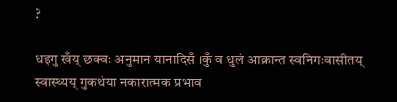?

धइगु खँय् छक्वः अनुमान यानादिसँ ।कुँ व धुलं आक्रान्त स्वनिगःवासीतय् स्वास्थ्यय् गुकथंया नकारात्मक प्रभाव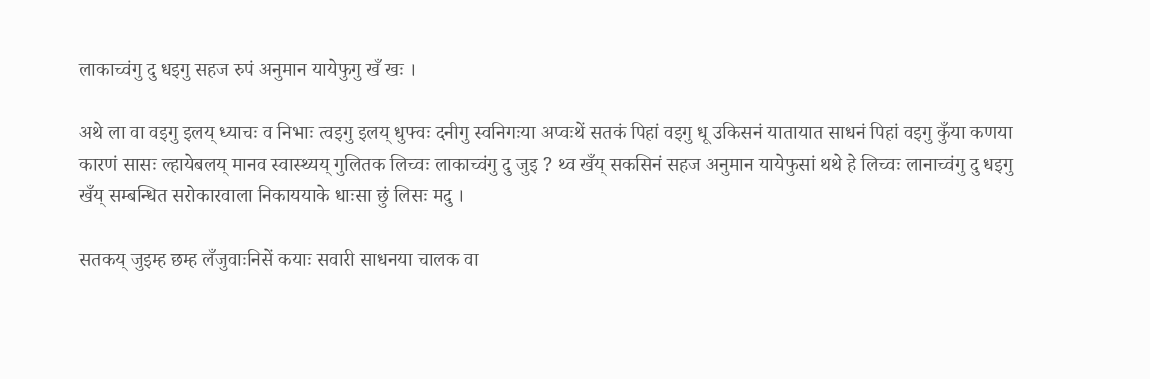लाकाच्वंगु दु धइगु सहज रुपं अनुमान यायेफुगु खँ खः ।

अथे ला वा वइगु इलय् ध्याचः व निभाः त्वइगु इलय् धुफ्वः दनीगु स्वनिगःया अप्वःथें सतकं पिहां वइगु धू उकिसनं यातायात साधनं पिहां वइगु कुँया कणया कारणं सासः ल्हायेबलय् मानव स्वास्थ्यय् गुलितक लिच्वः लाकाच्वंगु दु जुइ ? थ्व खँय् सकसिनं सहज अनुमान यायेफुसां थथे हे लिच्वः लानाच्वंगु दु धइगु खँय् सम्बन्धित सरोकारवाला निकाययाके धाःसा छुं लिसः मदु ।

सतकय् जुइम्ह छम्ह लँजुवाःनिसें कयाः सवारी साधनया चालक वा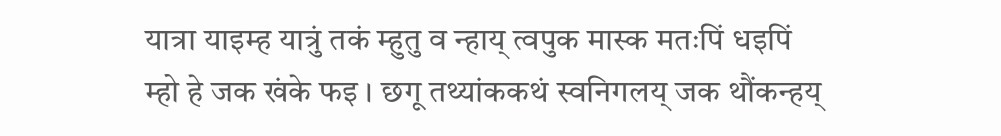यात्रा याइम्ह यात्रुं तकं म्हुतु व न्हाय् त्वपुक मास्क मतःपिं धइपिं म्हो हे जक खंके फइ । छगू तथ्यांककथं स्वनिगलय् जक थौंकन्हय्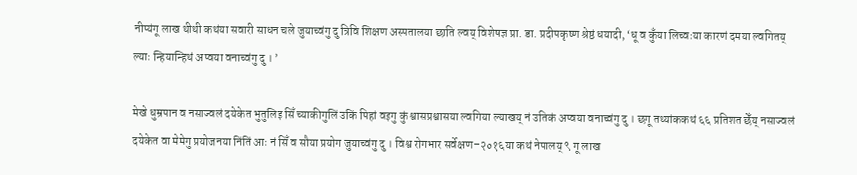नीप्यंगू लाख थीथी कथंया सवारी साधन चले जुयाच्वंगु दु त्रिवि शिक्षण अस्पतालया छाति ल्वय् विशेषज्ञ प्रा. डा. प्रदीपकृष्ण श्रेष्ठं धयादी, ‘धू व कुँया लिच्वःया कारणं दमया ल्वगितय् ल्याः न्हियान्हिथं अप्वया वनाच्वंगु दु । ’

मेखे धुम्रपान व नसाज्वलं दयेकेत भुतुलिइ सिँ च्याकीगुलिं उकिं पिहां वइगु कुं श्वासप्रश्वासया ल्वगिया ल्याखय् नं उतिकं अप्वया वनाच्वंगु दु । छगू तथ्यांककथं ६६ प्रतिशत छेँय् नसाज्वलं दयेकेत वा मेमेगु प्रयोजनया निंतिं आः नं सिँ व सौया प्रयोग जुयाच्वंगु दु । विश्व रोगभार सर्वेक्षण–२०१६या कथं नेपालय् ९ गू लाख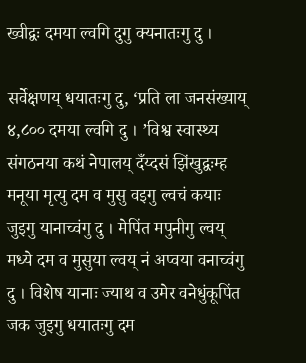ख्वीद्वः दमया ल्वगि दुगु क्यनातःगु दु ।

सर्वेक्षणय् धयातःगु दु, ‘प्रति ला जनसंख्याय् ४,८०० दमया ल्वगि दु । ’विश्व स्वास्थ्य संगठनया कथं नेपालय् दँय्दसं झिंखुद्वःम्ह मनूया मृत्यु दम व मुसु वइगु ल्वचं कयाः जुइगु यानाच्वंगु दु । मेपिंत मपुनीगु ल्वय् मध्ये दम व मुसुया ल्वय् नं अप्वया वनाच्वंगु दु । विशेष यानाः ज्याथ व उमेर वनेधुंकूपिंत जक जुइगु धयातःगु दम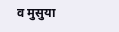व मुसुया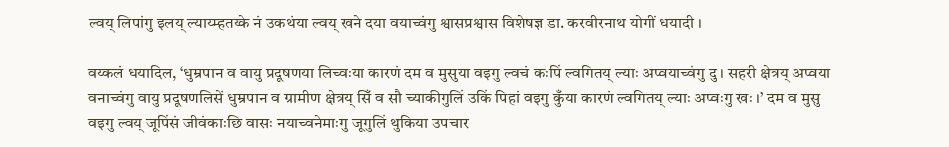ल्वय् लिपांगु इलय् ल्याय्म्हतय्के नं उकथंया ल्वय् खने दया वयाच्वंगु श्वासप्रश्वास विशेषज्ञ डा. करवीरनाथ योगीं धयादी ।

वय्कलं धयादिल, ‘धुम्रपान व वायु प्रदूषणया लिच्वःया कारणं दम व मुसुया वइगु ल्वचं कःपिं ल्वगितय् ल्याः अप्वयाच्वंगु दु । सहरी क्षेत्रय् अप्वया वनाच्वंगु वायु प्रदूषणलिसें धुम्रपान व ग्रामीण क्षेत्रय् सिँ व सौ च्याकीगुलिं उकिं पिहां वइगु कुँया कारणं ल्वगितय् ल्याः अप्वःगु खः ।’ दम व मुसु वइगु ल्वय् जूपिंसं जीवंकाःछि वासः नयाच्वनेमाःगु जूगुलिं थुकिया उपचार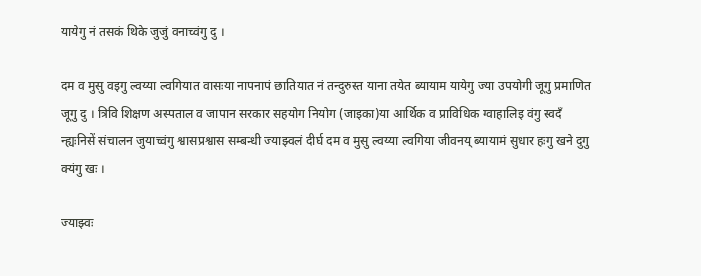यायेगु नं तसकं थिके जुजुं वनाच्वंगु दु ।

दम व मुसु वइगु ल्वय्या ल्वगियात वासःया नापनापं छातियात नं तन्दुरुस्त याना तयेत ब्यायाम यायेगु ज्या उपयोगी जूगु प्रमाणित जूगु दु । त्रिवि शिक्षण अस्पताल व जापान सरकार सहयोग नियोग (जाइका)या आर्थिक व प्राविधिक ग्वाहालिइ वंगु स्वदँ न्ह्यःनिसें संचालन जुयाच्वंगु श्वासप्रश्वास सम्बन्धी ज्याझ्वलं दीर्घ दम व मुसु ल्वय्या ल्वगिया जीवनय् ब्यायामं सुधार हःगु खने दुगु क्यंगु खः ।

ज्याझ्वः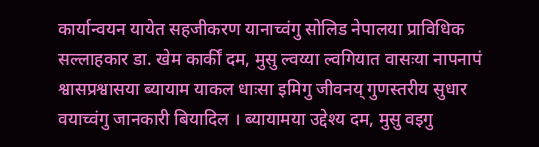कार्यान्वयन यायेत सहजीकरण यानाच्वंगु सोलिड नेपालया प्राविधिक सल्लाहकार डा. खेम कार्कीं दम, मुसु ल्वय्या ल्वगियात वासःया नापनापं श्वासप्रश्वासया ब्यायाम याकल धाःसा इमिगु जीवनय् गुणस्तरीय सुधार वयाच्वंगु जानकारी बियादिल । ब्यायामया उद्देश्य दम, मुसु वइगु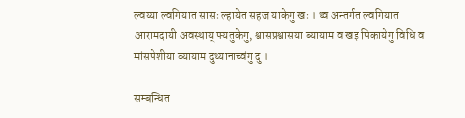ल्वय्या ल्वगियात सासः ल्हायेत सहज याकेगु खः । थ्व अन्तर्गत ल्वगियात आरामदायी अवस्थाय् फ्यतुकेगु, श्वासप्रश्वासया ब्यायाम व खइ पिकायेगु विधि व मांसपेशीया व्यायाम दुथ्यानाच्वंगु दु ।

सम्बन्धित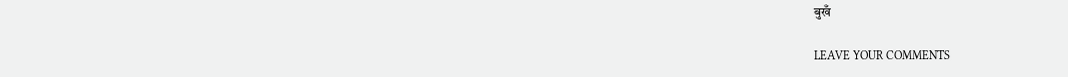बुखँ

LEAVE YOUR COMMENTS